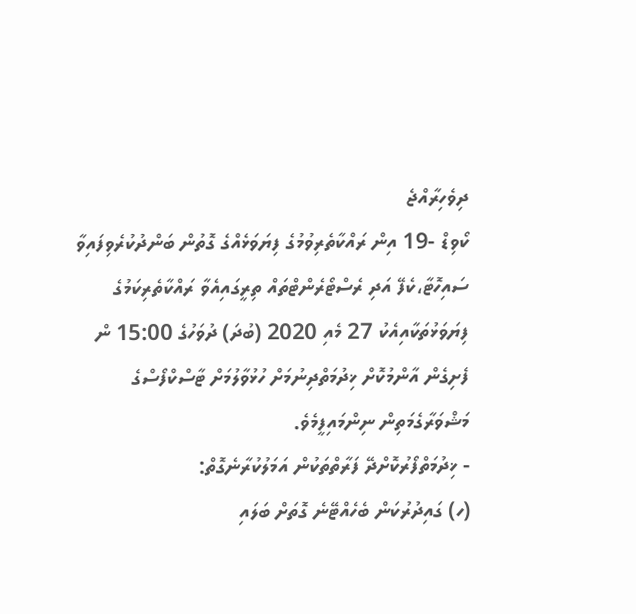ދިވެހިރާއްޖެ
ކޯވިޑް -19 އިން ރައްކާތެރިވުމުގެ ފިޔަވަޅެއްގެ ގޮތުން ބަންދުކުރެވިފައިވާ ސައިހޮޓާ،ކެފޭ އަދި ރެސްޓޯރެންޓްތައް ތިރީގައިއެވާ ރައްކާތެރިކަމުގެ ފިޔަވަޅުތަކާއިއެކު 27 މެއި 2020 (ބުދަ) ދުވަހުގެ 15:00 ން ފެށިގެން އާންމުކޮށް ޚިދުމަތްދިނުމަށް ހުޅުވާލުމަށް ޓާސްކްފޯސްގެ މަޝްވަރާގެމަތިން ނިންމައިފީމެވެ.
- ޚިދުމަތްފޯރުކޮށްދޭ ފަރާތްތަކުން އަމަލުކުރާނެގޮތް:
(ހ) ގައިދުރުކަން ބެހެއްޓޭނެ ގޮތަށް ބަލައި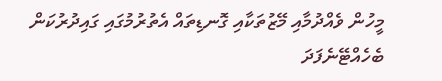މީހުން ވެއްދުމާއި މޭޒުތަކާއި ގޮނޑިތައް އެތުރުމުގައި ގައިދުރުކަން ބެހެއްޓޭނެފަދަ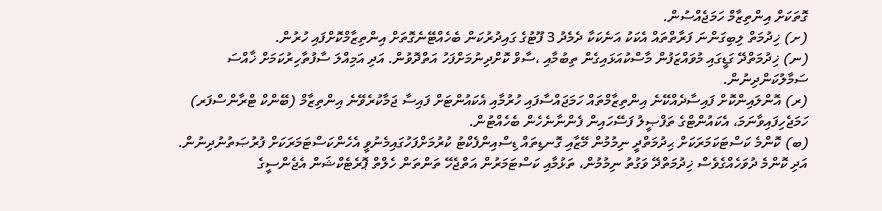ގޮތަކަށް އިންތިޒާމް ހަމަޖެއްސުން.
(ށ) ޚިދުމަތް ލިބިގަންނަ ފަރާތްތައް އެކަކު އަނެކަކާ ދެމެދު 3 ފޫޓުގެ ގައިދުރުކަން ބެހެއްޓޭނެގޮތަށް އިންތިޒާމްކޮށްފައި ހުރުން.
(ނ) ޚިދުމަތްދޭ ގަޑީގައި މުވައްޒަފުން މާސްކުއަޅައިގެން ތިބުމާއި ،ސާވް ކޮށްދިނުމަށްފަހު އަތްދޮވުން. އަދި އަމިއްލަ ސާފުތާހިރުކަމަށް ޚާއްސަ ސަމާލުކަންދިނުން.
(ރ) އޮންލައިންކޮށް ފައިސާދެއްކޭނެ އިންތިޒާމްތައް ހަމަޖައްސާފައި ހުރުމާއި އެކައުންޓަށް ފައިސާ ޖަމާކުރެވޭނެ އިންތިޒާމް (ބޭންކް ޓްރާންސްފަރ) ހަމަޖެހިފައިވާނަމަ، އެކައުންޓްގެ ތަފްޞީލު ފަސޭހައިން ފެންނާނެހެން ބެހެއްޓުން.
(ބ) ކޮންމެ ކަސްޓަކަމަރަކަށް ޙިދުމަތްދީ ނިމުމުން މޭޒާއި ގޮނޑިތައް ޑިސްއިންފެކްޓު ކުރުމަށްފަހުގައިމެނުވީ އެހެންކަސްޓަމަރަކަށް ފުރުޞަތުނުދިނުން. އަދި ކޮންމެ ދުވަހެއްގެވެސް ޚިދުމަތްދޭ ވަގުތު ނިމުމުން، ތަޅުމާއި ކަސްޓަމަރުން އަތްޖެހޭ ތަންތަން ހެލްތް ޕޮރެޓެކްޝަން އެޖެންސީގެ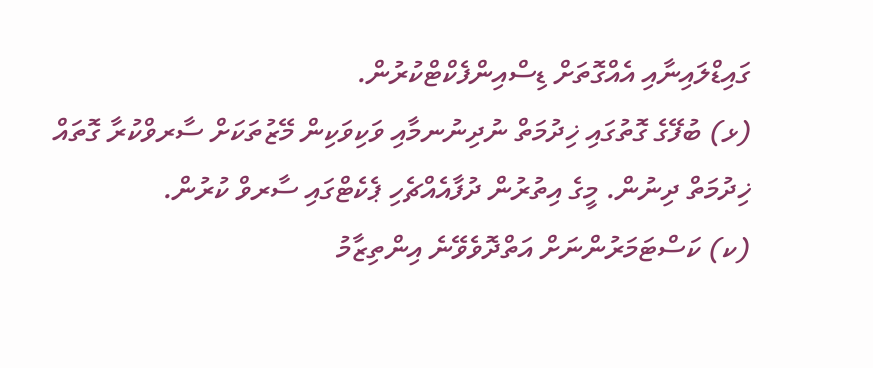ގައިޑްލައިނާއި އެއްގޮތަށް ޑިސްއިންފެކްޓްކުރުން.
(ޅ) ބުފޭގެ ގޮތުގައި ޚިދުމަތް ނުދިނުނމާއި ވަކިވަކިން މޭޒުތަކަށް ސާރވްކުރާ ގޮތައް ޚިދުމަތް ދިނުން. މީގެ އިތުރުން ދުފާއެއްޗެހި ޕެކެޓްގައި ސާރވް ކުރުން.
(ކ) ކަސްޓަމަރުންނަށް އަތްދޮވެވޭނެ އިންތިޒާމު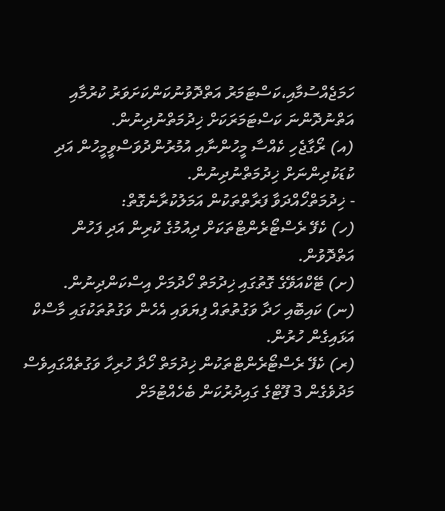ހަމަޖެއްސުމާއި،ކަސްޓަމަރު އަތްދޮވުނުކަންކަށަވަރު ކުރުމާއި އަތްނުދޮންނަ ކަސްޓަމަރަކަށް ޚިދުމަތްނުދިނުން.
(އ) ރޯގާޖެހި ކެއްސާ މީހުންނާއި އުމުރުންދުވަސްވީމީހުން އަދި ކުޑަކުދިންނަށް ޚިދުމަތްނުދިނުން.
- ޚިދުމަތްހޯއްދަވާ ފަރާތްތަކުން އަމަލުކުރާނެގޮތް:
(ހ) ކެފޭ ރެސްޓޯރެންޓްތަކަށް ދިއުމުގެ ކުރިން އަދި ފަހުން އަތްދޮވުން.
(ށ) ޓޭކްއަވޭގެ ގޮތުގައި ޚިދުމަތް ހޯދުމަށް އިސްކަންދިނުން.
(ނ) ކައިބޮއި ހަދާ ވަގުތުތައް ފިޔަވައި އެހެން ވަގުތުތަކުގައި މާސްކް އަޅައިގެން ހުރުން.
(ރ) ކެފޭ ރެސްޓޯރެންޓްތަކުން ޚިދުމަތް ހޯދާ ހުރިހާ ވަގުތެއްގައިވެސް މަދުވެގެން 3 ފޫޓްގެ ގައިދުރުކަން ބެހެއްޓުމަށް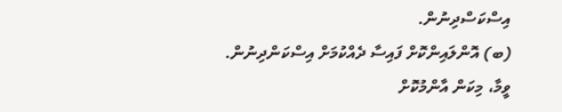އިސްކަސްދިނުން.
(ބ) އޮންލައިންކޮށް ފައިސާ ދެއްކުމަށް އިސްކަންދިނުން.
ވީމާ، މިކަން އާންމުކޮށް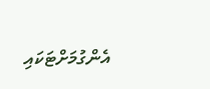އެންގުމަށްޓަކައި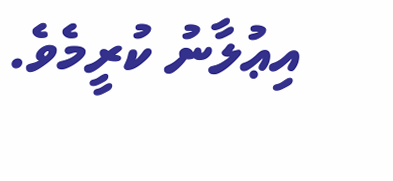އިޢުލާނު ކުރީމެވެ.